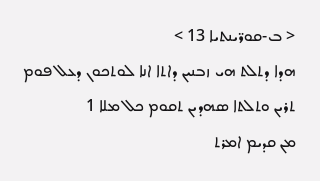< ܒ-ܩܘܪ̈ܝܢܬܝܐ 13 >
ܗܕܐ ܕܬܠܬ ܗܝ ܙܒܢܝܢ ܕܐܬܐ ܐܢܐ ܠܘܬܟܘܢ ܕܥܠ ܦܘܡ ܬܪܝܢ ܘܬܠܬܐ ܤܗܕܝܢ ܬܩܘܡ ܟܠ ܡܠܐ 1
ܡܢ ܩܕܝܡ ܐܡܪܬ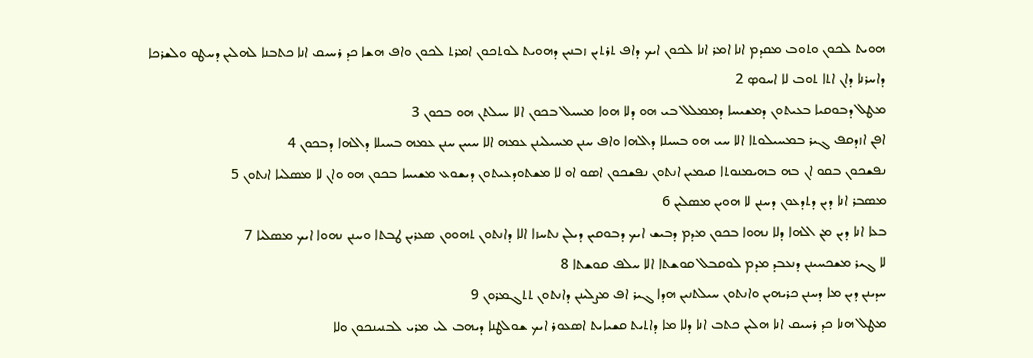ܗܘܝܬ ܠܟܘܢ ܘܬܘܒ ܡܩܕܡ ܐܢܐ ܐܡܪ ܐܢܐ ܠܟܘܢ ܐܝܟ ܕܐܦ ܬܪܬܝܢ ܙܒܢܝܢ ܕܗܘܝܬ ܠܘܬܟܘܢ ܐܡܪܬ ܠܟܘܢ ܘܐܦ ܗܫܐ ܟܕ ܪܚܝܩ ܐܢܐ ܟܬܒܢܐ ܠܗܠܝܢ ܕܚܛܘ ܘܠܫܪܟܐ ܕܐܚܪܢܐ ܕܐܢ ܐܬܐ ܬܘܒ ܠܐ ܐܚܘܤ 2
ܡܛܠ ܕܒܘܩܝܐ ܒܥܝܬܘܢ ܕܡܫܝܚܐ ܕܡܡܠܠ ܒܝ ܗܘ ܕܠܐ ܗܘܐ ܡܚܝܠ ܒܟܘܢ ܐܠܐ ܚܝܠܬܢ ܗܘ ܒܟܘܢ 3
ܐܦܢ ܐܙܕܩܦ ܓܝܪ ܒܡܚܝܠܘܬܐ ܐܠܐ ܚܝ ܗܘ ܒܚܝܠܐ ܕܐܠܗܐ ܘܐܦ ܚܢܢ ܡܚܝܠܝܢܢ ܥܡܗ ܐܠܐ ܚܝܝܢ ܚܢܢ ܥܡܗ ܒܚܝܠܐ ܕܐܠܗܐ ܕܒܟܘܢ 4
ܢܦܫܟܘܢ ܒܩܘ ܐܢ ܒܗ ܒܗܝܡܢܘܬܐ ܩܝܡܝܢ ܐܢܬܘܢ ܢܦܫܟܘܢ ܐܤܘ ܐܘ ܠܐ ܡܫܬܘܕܥܝܬܘܢ ܕܝܫܘܥ ܡܫܝܚܐ ܒܟܘܢ ܗܘ ܘܐܢ ܠܐ ܡܤܠܝܐ ܐܢܬܘܢ 5
ܡܤܒܪ ܐܢܐ ܕܝܢ ܕܬܕܥܘܢ ܕܚܢܢ ܠܐ ܗܘܝܢ ܡܤܠܝܢ 6
ܒܥܐ ܐܢܐ ܕܝܢ ܡܢ ܐܠܗܐ ܕܠܐ ܢܗܘܐ ܒܟܘܢ ܡܕܡ ܕܒܝܫ ܐܝܟ ܕܒܘܩܝܢ ܕܝܠܢ ܢܬܚܙܐ ܐܠܐ ܕܐܢܬܘܢ ܬܗܘܘܢ ܤܥܪܝܢ ܛܒܬܐ ܘܚܢܢ ܢܗܘܐ ܐܝܟ ܡܤܠܝܐ 7
ܠܐ ܓܝܪ ܡܫܟܚܝܢܢ ܕܢܥܒܕ ܡܕܡ ܠܘܩܒܠ ܩܘܫܬܐ ܐܠܐ ܚܠܦ ܩܘܫܬܐ 8
ܚܕܝܢܢ ܕܝܢ ܡܐ ܕܚܢܢ ܟܪܝܗܝܢ ܘܐܢܬܘܢ ܚܝܠܬܢܝܢ ܗܕܐ ܓܝܪ ܐܦ ܡܨܠܝܢܢ ܕܐܢܬܘܢ ܬܬܓܡܪܘܢ 9
ܡܛܠ ܗܢܐ ܟܕ ܪܚܝܩ ܐܢܐ ܗܠܝܢ ܟܬܒ ܐܢܐ ܕܠܐ ܡܐ ܕܐܬܝܬ ܩܫܝܐܝܬ ܐܤܥܘܪ ܐܝܟ ܫܘܠܛܢܐ ܕܝܗܒ ܠܝ ܡܪܝ ܠܒܢܝܢܟܘܢ ܘܠܐ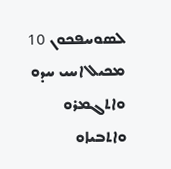ܠܤܘܚܦܟܘܢ 10
ܡܟܝܠ ܐܚܝ ܚܕܘ ܘܐܬܓܡܪܘ ܘܐܬܒܝܐܘ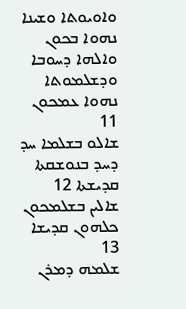ܘܐܘܝܘܬܐ ܘܫܝܢܐ ܢܗܘܐ ܒܟܘܢ ܘܐܠܗܐ ܕܚܘܒܐ ܘܕܫܠܡܘܬܐ ܢܗܘܐ ܥܡܟܘܢ 11
ܫܐܠܘ ܒܫܠܡܐ ܚܕ ܕܚܕ ܒܢܘܫܩܬܐ ܩܕܝܫܬܐ 12
ܫܐܠܝܢ ܒܫܠܡܟܘܢ ܟܠܗܘܢ ܩܕܝܫܐ 13
ܫܠܡܗ ܕܡܪܢ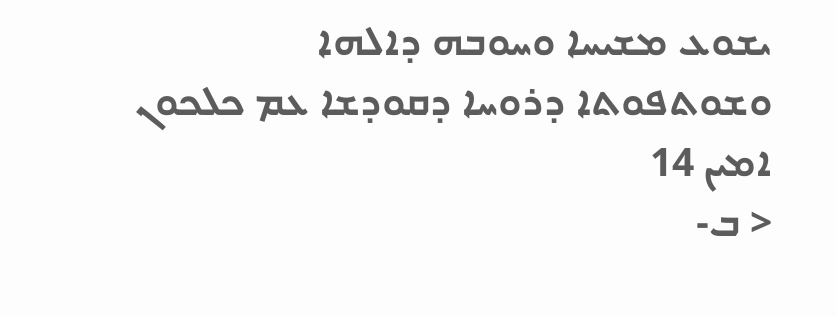ܝܫܘܥ ܡܫܝܚܐ ܘܚܘܒܗ ܕܐܠܗܐ ܘܫܘܬܦܘܬܐ ܕܪܘܚܐ ܕܩܘܕܫܐ ܥܡ ܟܠܟܘܢ ܐܡܝܢ 14
< ܒ-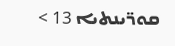ܩܘܪ̈ܝܢܬܝܐ 13 >